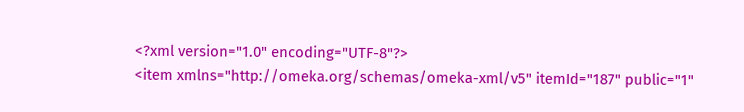<?xml version="1.0" encoding="UTF-8"?>
<item xmlns="http://omeka.org/schemas/omeka-xml/v5" itemId="187" public="1"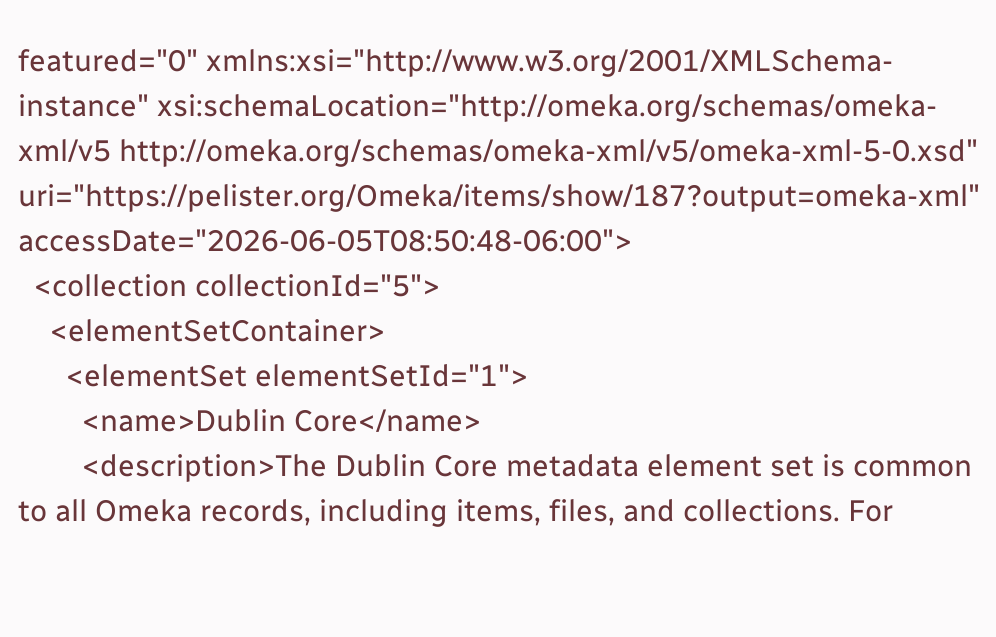featured="0" xmlns:xsi="http://www.w3.org/2001/XMLSchema-instance" xsi:schemaLocation="http://omeka.org/schemas/omeka-xml/v5 http://omeka.org/schemas/omeka-xml/v5/omeka-xml-5-0.xsd" uri="https://pelister.org/Omeka/items/show/187?output=omeka-xml" accessDate="2026-06-05T08:50:48-06:00">
  <collection collectionId="5">
    <elementSetContainer>
      <elementSet elementSetId="1">
        <name>Dublin Core</name>
        <description>The Dublin Core metadata element set is common to all Omeka records, including items, files, and collections. For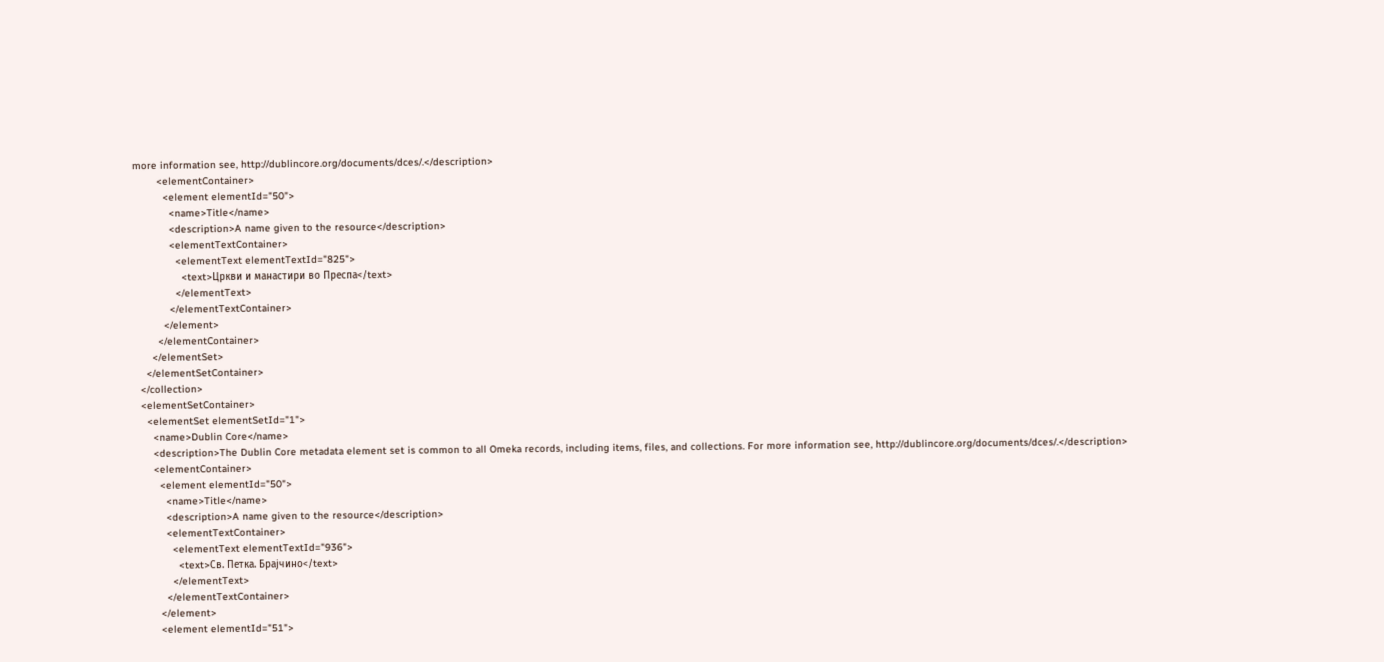more information see, http://dublincore.org/documents/dces/.</description>
        <elementContainer>
          <element elementId="50">
            <name>Title</name>
            <description>A name given to the resource</description>
            <elementTextContainer>
              <elementText elementTextId="825">
                <text>Цркви и манастири во Преспа</text>
              </elementText>
            </elementTextContainer>
          </element>
        </elementContainer>
      </elementSet>
    </elementSetContainer>
  </collection>
  <elementSetContainer>
    <elementSet elementSetId="1">
      <name>Dublin Core</name>
      <description>The Dublin Core metadata element set is common to all Omeka records, including items, files, and collections. For more information see, http://dublincore.org/documents/dces/.</description>
      <elementContainer>
        <element elementId="50">
          <name>Title</name>
          <description>A name given to the resource</description>
          <elementTextContainer>
            <elementText elementTextId="936">
              <text>Св. Петка. Брајчино</text>
            </elementText>
          </elementTextContainer>
        </element>
        <element elementId="51">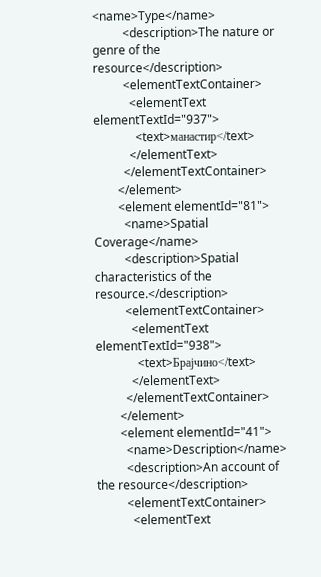<name>Type</name>
          <description>The nature or genre of the resource</description>
          <elementTextContainer>
            <elementText elementTextId="937">
              <text>манастир</text>
            </elementText>
          </elementTextContainer>
        </element>
        <element elementId="81">
          <name>Spatial Coverage</name>
          <description>Spatial characteristics of the resource.</description>
          <elementTextContainer>
            <elementText elementTextId="938">
              <text>Брајчино</text>
            </elementText>
          </elementTextContainer>
        </element>
        <element elementId="41">
          <name>Description</name>
          <description>An account of the resource</description>
          <elementTextContainer>
            <elementText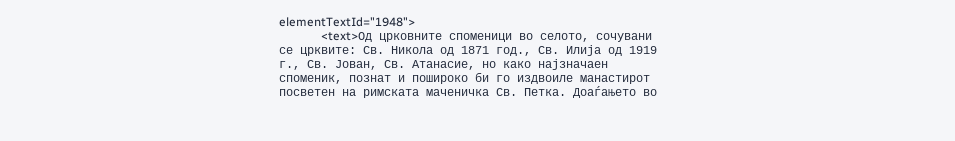elementTextId="1948">
              <text>Од црковните споменици во селото, сочувани се црквите: Св. Никола од 1871 год., Св. Илија од 1919 г., Св. Јован, Св. Атанасие, но како најзначаен споменик, познат и пошироко би го издвоиле манастирот посветен на римската маченичка Св. Петка. Доаѓањето во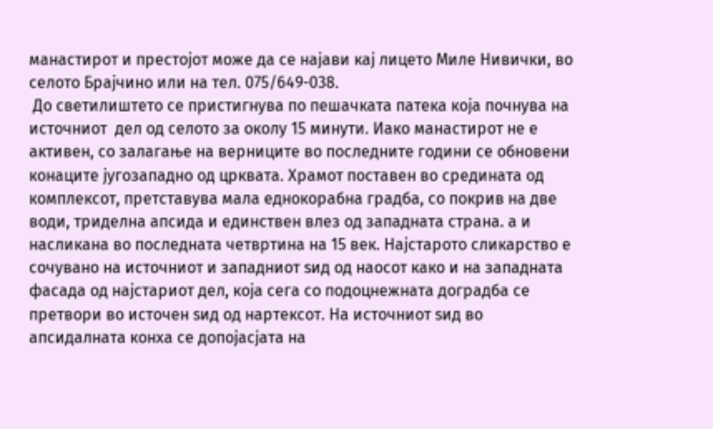манастирот и престојот може да се најави кај лицето Миле Нивички, во селото Брајчино или на тел. 075/649-038.
 До светилиштето се пристигнува по пешачката патека која почнува на источниот  дел од селото за околу 15 минути. Иако манастирот не е активен, со залагање на верниците во последните години се обновени конаците југозападно од црквата. Храмот поставен во средината од комплексот, претставува мала еднокорабна градба, со покрив на две води, триделна апсида и единствен влез од западната страна. а и насликана во последната четвртина на 15 век. Најстарото сликарство е сочувано на источниот и западниот ѕид од наосот како и на западната фасада од најстариот дел, која сега со подоцнежната доградба се претвори во источен ѕид од нартексот. На источниот ѕид во апсидалната конха се допојасјата на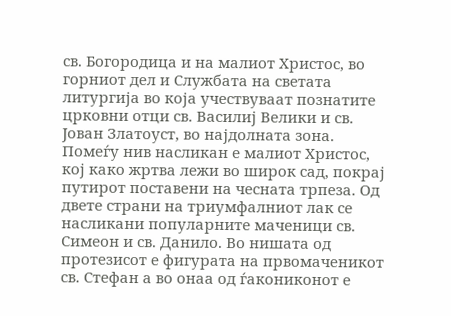св. Богородица и на малиот Христос, во горниот дел и Службата на светата литургија во која учествуваат познатите црковни отци св. Василиј Велики и св. Јован Златоуст, во најдолната зона. Помеѓу нив насликан е малиот Христос, кој како жртва лежи во широк сад, покрај путирот поставени на чесната трпеза. Од двете страни на триумфалниот лак се насликани популарните маченици св. Симеон и св. Данило. Во нишата од протезисот е фигурата на првомаченикот св. Стефан а во онаа од ѓакониконот е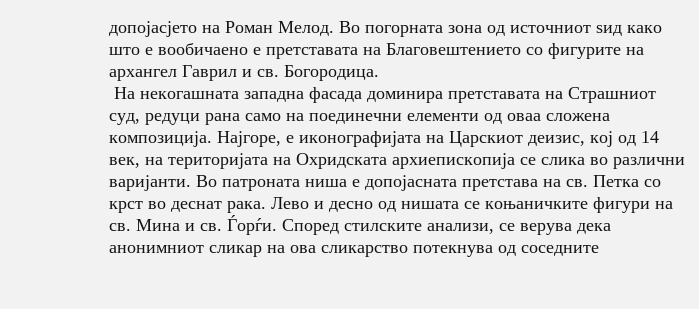допојасјето на Роман Мелод. Во погорната зона од источниот ѕид како што е вообичаено е претставата на Благовештението со фигурите на архангел Гаврил и св. Богородица.
 На некогашната западна фасада доминира претставата на Страшниот суд, редуци рана само на поединечни елементи од оваа сложена композиција. Најгоре, е иконографијата на Царскиот деизис, кој од 14 век, на територијата на Охридската архиепископија се слика во различни варијанти. Во патроната ниша е допојасната претстава на св. Петка со крст во деснат рака. Лево и десно од нишата се коњаничките фигури на св. Мина и св. Ѓорѓи. Според стилските анализи, се верува дека анонимниот сликар на ова сликарство потекнува од соседните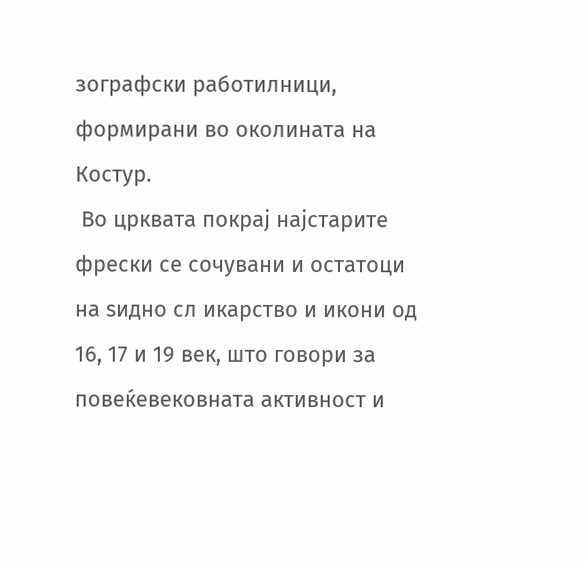зографски работилници, формирани во околината на Костур.
 Во црквата покрај најстарите фрески се сочувани и остатоци на ѕидно сл икарство и икони од 16, 17 и 19 век, што говори за повеќевековната активност и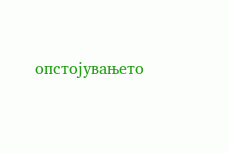опстојувањето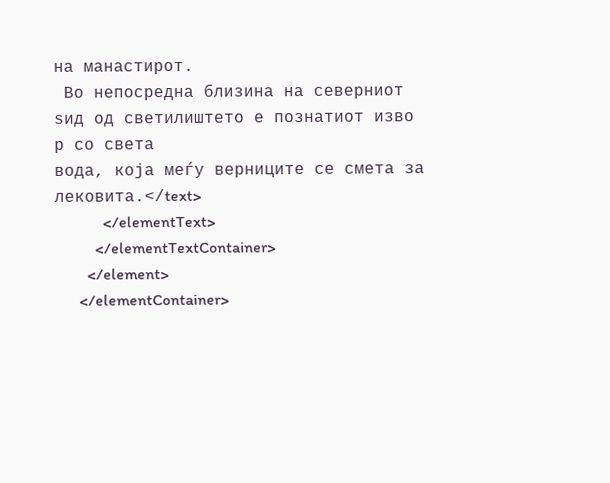на манастирот.
 Во непосредна близина на северниот ѕид од светилиштето е познатиот изво р со света
вода, која меѓу верниците се смета за лековита.</text>
            </elementText>
          </elementTextContainer>
        </element>
      </elementContainer>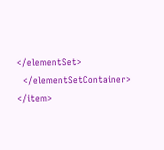</elementSet>
  </elementSetContainer>
</item>